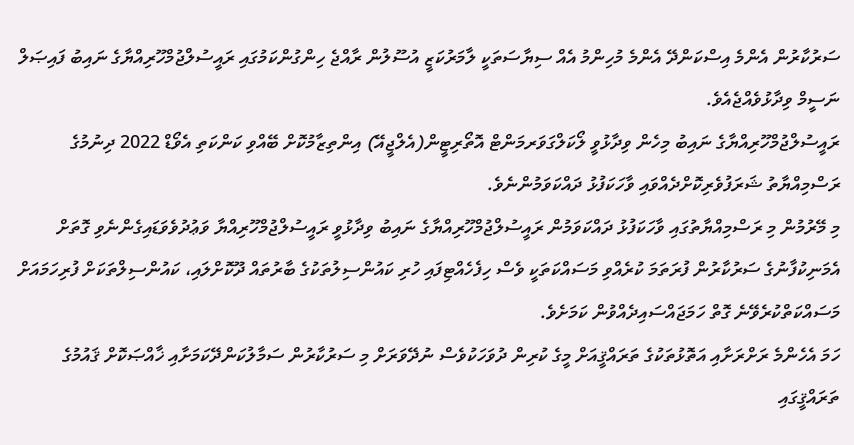ސަރުކާރުން އެންމެ އިސްކަންދޭ އެންމެ މުހިންމު އެއް ސިޔާސަތަކީ ލާމަރުކަޒީ އުސޫލުން ރާއްޖެ ހިންގުންކަމުގައި ރައީސުލްޖުމްހޫރިއްޔާގެ ނައިބު ފައިޞަލް ނަސީމް ވިދާޅުވެއްޖެއެވެ.
ރައީސުލްޖުމްހޫރިއްޔާގެ ނައިބު މިހެން ވިދާޅުވީ ލޯކަލްގަވަރމަންޓް އޮތޯރިޓީން(އެލްޖީއޭ) އިންތިޒާމުކޮށް ބޭއްވި ކަންކަތި އެވޯޑް 2022 ދިނުމުގެ ރަސްމިއްޔާތު ޝަރަފުވެރިކޮށްދެއްވައި ވާހަކަފުޅު ދައްކަވަމުންނެވެ.
މި މޭރުމުން މި ރަސްމިއްޔާތުގައި ވާހަކަފުޅު ދައްކަވަމުން ރައީސުލްޖުމްހޫރިއްޔާގެ ނައިބު ވިދާޅުވީ ރައީސުލްޖުމްހޫރިއްޔާ ވަޢުދުވެވަޑައިގެންނެވި ގޮތަށް އެމަނިކުފާނުގެ ސަރުކާރުން ފުރަތަމަ ކުރެއްވި މަސައްކަތަކީ ވެސް ހިފެހެއްޓިފައި ހުރި ކައުންސިލުތަކުގެ ބާރުތައް ދޫކޮށްލައި، ކައުންސިލްތަކަށް ފުރިހަމައަށް މަސައްކަތްކުރެވޭނެ ގޮތް ހަމަޖައްސައިދެއްވުން ކަމަށެވެ.
ހަމަ އެހެންމެ ރަށްރަށާއި އަތޮޅުތަކުގެ ތަރައްޤީއަށް މީގެ ކުރިން ދުވަހަކުވެސް ނުދޭވަރަށް މި ސަރުކާރުން ސަމާލުކަންދޭކަމަށާއި ޚާއްޞަކޮށް ޤައުމުގެ ތަރައްޤީގައި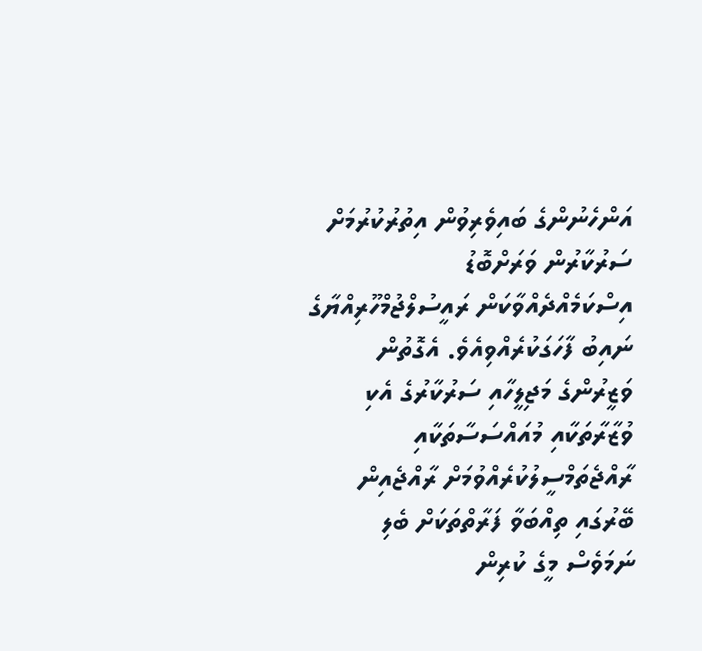އަންހެނުންގެ ބައިވެރިވުން އިތުރުކުރުމަށް ސަރުކާރުން ވަރަށްބޮޑު އިސްކަމެއްދެއްވާކަން ރައީސުލްޖުމްހޫރިއްޔާގެ ނައިބު ފާހަގަކުރެއްވިއެވެ. އެގޮތުން ވަޒީރުންގެ މަޖިލީހާއި ސަރުކާރުގެ އެކި ވުޒާރާތަކާއި މުއައްސަސާތަކާއި ރާއްޖެތަމްސީލުކުރެއްވުމަށް ރާއްޖެއިން ބޭރުގައި ތިއްބަވާ ފަރާތްތަކަށް ބެލި ނަމަވެސް މީގެ ކުރިން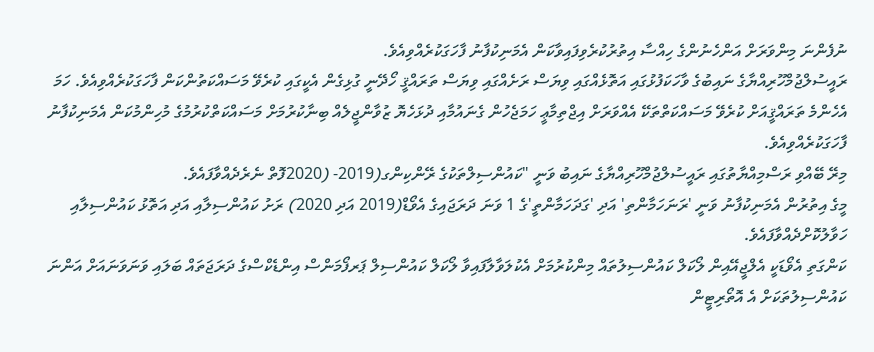ނުފެންނަ މިންވަރަށް އަންހެނުންގެ ހިއްސާ އިތުރުކުރެވިފައިވާކަން އެމަނިކުފާނު ފާހަގަކުރެއްވިއެވެ.
ރައީސުލްޖުމްހޫރިއްޔާގެ ނައިބުގެ ވާހަކަފުޅުގައި އަތޮޅެއްގައި ވިޔަސް ރަށެއްގައި ވިޔަސް ތަރައްޤީ ހޯދޭނީ ގުޅިގެން އެކީގައި ކުރެވޭ މަސައްކަތުންކަން ފާހަގަކުރެއްވިއެވެ. ހަމަ އެހެންމެ ތަރައްޤީއަށް ކުރެވޭ މަސައްކަތްތަކޭ އެއްވަރަށް އިޖްތިމާޢީ ހަމަޖެހުން ގެނައުމާއި ދުޅަހެޔޮ ޒުވާންޖީލެއް ބިނާކުރުމަށް މަސައްކަތްކުރުމުގެ މުހިންމުކަން އެމަނިކުފާނު ފާހަގަކުރެއްވިއެވެ.
މިރޭ ބޭއްވި ރަސްމިއްޔާތުގައި ރައީސުލްޖުމްހޫރިއްޔާގެ ނައިބު ވަނީ "ކައުންސިލްތަކުގެ ރޭންކިންގ(2019- (2020ފޮތް ނެރެދެއްވާފައެވެ.
މީގެ އިތުރުން އެމަނިކުފާނު ވަނީ 'ރަނަހަމާންތި' އަދި 'ގަދަހަމާންތީ'ގެ 1 ވަނަ ދަރަޖައިގެ އެވޯޑް(2019 އަދި 2020) ރަށު ކައުންސިލާއި އަދި އަތޮޅު ކައުންސިލާއި ހަވާލުކޮށްދެއްވާފައެވެ.
ކަންގަތި އެވޯޑަކީ އެލްޖީއޭއިން ލޯކަލް ކައުންސިލުތައް މިންކުރުމަށް އެކުލަވާލާފައިވާ ލޯކަލް ކައުންސިލް ޕަރފޯމަންސް އިންޑެކްސްގެ ދަރަޖަތައް ބަލައި ވަނަވަނައަށް އަންނަ ކައުންސިލުތަކަށް އެ އޮތޯރިޓީން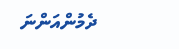ދެމުންއަންނަ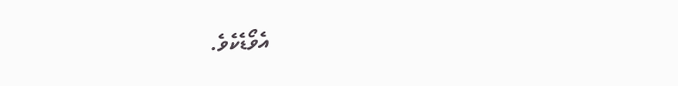އެވޯޑެކެވެ.